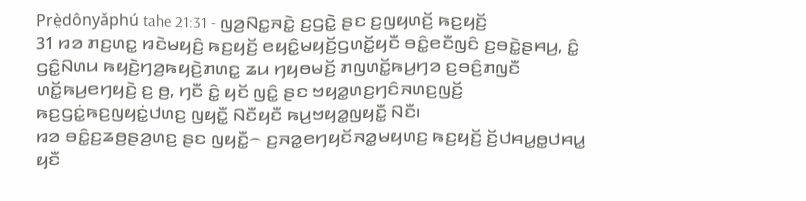Prè̤dônyǎphú tahe 21:31 - ꤜꤤ꤬ꤡꤢ꤭ꤏꤢꤧ꤭ ꤢ꤬ꤞꤢꤧ꤭ ꤔꤢ ꤢ꤬ꤜꤟꤛꤢꤩ꤬ ꤒꤢ꤬ꤟꤢꤩ꤬
31 ꤙꤤ ꤊꤢ꤬ꤛꤢ꤭ ꤙꤢꤧꤗꤟꤢꤨ꤬ ꤒꤢ꤬ꤟꤢꤩ꤬ ꤕꤟꤢꤨ꤭ꤗꤟꤢꤩ꤬ꤞꤛꤢꤩ꤭ꤟꤢꤪ ꤋꤢꤨ꤭ꤕꤢꤪꤜꤢꤨ ꤢ꤬ꤋꤢꤧ꤭ꤔꤌꤣ꤬, ꤢꤨ꤭ ꤞꤢꤨ꤭ꤡꤛꤣ ꤒꤟꤢꤧ꤬ꤚꤤ꤬ꤒꤟꤢꤧ꤬ꤊꤛꤢ꤭ ꤘꤣ ꤚꤟꤥꤗꤢꤩ꤬ ꤊꤜꤛꤢꤩ꤭ꤒꤣ꤬ꤚꤤ ꤢ꤬ꤋꤢꤨ꤬ꤊꤜꤢꤪ ꤛꤢꤩ꤭ꤒꤣ꤬ꤕꤚꤟꤢꤧ꤬ ꤢ꤬ ꤥ꤬, ꤚꤢꤪ ꤢꤨ꤭ ꤟꤢꤩ ꤜꤢꤨ꤭ ꤔꤢ ꤠꤟꤤ꤭ꤛꤢ꤬ꤚꤢꤨꤏꤛꤢ꤬ꤜꤢꤩ꤬ ꤒꤢ꤬ꤞꤢꤦ꤭ꤒꤢ꤬ꤜꤟꤢꤦ꤭ꤓꤛꤢ꤬ ꤜꤟꤢꤪ꤭ ꤡꤢꤪꤟꤢꤪ ꤒꤣ꤬ꤠꤟꤤ꤭ꤜꤟꤢꤪ꤭ ꤡꤢꤪ꤯
ꤙꤤ ꤋꤢꤨ꤭ꤢ꤬ꤘꤥ꤬ꤔꤤ꤬ꤛꤢ꤬ ꤔꤢ ꤜꤟꤢꤪ꤭꤮ ꤢ꤬ꤏꤤ꤭ꤕꤚꤟꤢꤩꤏꤤ꤭ꤗꤟꤛꤢ꤬ ꤒꤢ꤬ꤟꤢꤩ꤬ ꤢꤩ꤬ꤓꤌꤣ꤭ꤥ꤭ꤓꤌꤣ꤭ ꤟꤢꤪ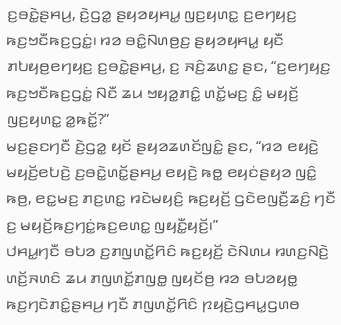ꤢ꤬ꤋꤢꤧ꤭ꤔꤌꤣ꤬, ꤢꤧ꤬ꤞꤤ꤭ ꤔꤟꤤꤟꤌꤣ꤭ ꤜꤢ꤬ꤟꤛꤢ꤭ ꤢ꤬ꤕꤚꤟꤢ꤬ ꤒꤢ꤬ꤠꤢꤪꤒꤢ꤬ꤞꤢꤦ꤭꤯ ꤙꤤ ꤋꤢꤨ꤭ꤡꤛꤥ꤬ꤢ꤬ ꤔꤟꤤꤟꤌꤣ꤭ ꤟꤢꤪ ꤊꤝꤟꤥ꤬ꤕꤚꤟꤢ꤬ ꤢ꤬ꤋꤢꤧ꤭ꤔꤌꤣ꤬, ꤢ꤬ ꤏꤢꤨ꤬ꤘꤛꤢ꤭ ꤔꤢ, “ꤢ꤬ꤕꤚꤟꤢ꤬ ꤒꤢ꤬ꤠꤢꤪꤒꤢ꤬ꤞꤢꤦ꤭ ꤡꤢꤪ ꤘꤣ ꤠꤟꤤ꤭ꤊꤢꤨ꤭ ꤛꤢꤩ꤭ꤗꤢ꤬ ꤢꤨ꤭ ꤗꤟꤢꤩ꤬ ꤜꤢ꤬ꤟꤛꤢ꤭ ꤤ꤭ꤒꤢꤩ꤭?”
ꤗꤢ꤬ꤔꤢꤚꤢꤪ ꤢꤧ꤬ꤞꤤ꤭ ꤟꤢꤩ ꤔꤟꤤꤘꤛꤢꤩꤜꤢꤨ꤭ ꤔꤢ, “ꤙꤤ ꤕꤟꤢꤧ꤬ ꤗꤟꤢꤩ꤬ꤕꤝꤢꤧ꤬ ꤢ꤬ꤋꤢꤧ꤭ꤛꤢꤩ꤭ꤔꤌꤣ꤬ ꤕꤟꤢꤧ꤬ ꤒꤥ꤭ ꤕꤟꤢꤦꤔꤟꤤ ꤜꤢꤨ꤭ ꤒꤥ꤬, ꤕꤢ꤭ꤗꤢ꤬ ꤊꤢ꤬ꤛꤢ꤭ ꤙꤢꤧꤗꤟꤢꤨ꤬ ꤒꤢ꤬ꤟꤢꤩ꤬ ꤞꤢꤧꤕꤜꤢꤪ꤬ꤘꤢꤨ꤬ ꤚꤢꤪ ꤢ꤬ ꤗꤟꤢꤩ꤬ꤒꤢ꤬ꤚꤢꤦ꤭ꤒꤢ꤬ꤕꤛꤢ꤭ ꤜꤟꤢꤪ꤭ꤟꤢꤩ꤬꤯”
ꤓꤌꤣ꤭ꤚꤢꤪ ꤋꤝꤤ ꤢ꤬ꤊꤜꤛꤢꤩ꤭ꤖꤢꤨ ꤒꤢ꤬ꤟꤢꤩ꤬ ꤢꤧꤡꤛꤣ ꤙꤛꤢ꤬ꤡꤢꤧ꤬ ꤛꤢꤩ꤬ꤏꤛꤢꤨ ꤘꤣ ꤊꤜꤛꤢꤩ꤭ꤊꤜꤥ꤭ ꤜꤟꤢꤩꤥ꤬ ꤙꤤ ꤋꤝꤤꤟꤥ꤭ ꤒꤢ꤬ꤚꤢꤧꤊꤢꤨ꤭ꤔꤌꤣ꤬ ꤚꤢꤪ ꤊꤜꤛꤢꤩ꤭ꤖꤢꤨ ꤐꤟꤢꤧ꤬ꤞꤌꤣ꤭ꤞꤛꤥ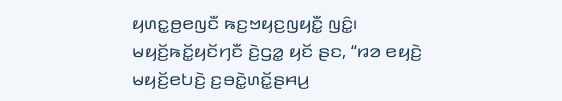ꤟꤛꤢ꤭ꤥ꤬ꤕꤜꤢꤪ ꤒꤢ꤬ꤠꤟꤢ꤬ꤜꤟꤢꤪ꤭ ꤜꤢꤨ꤭꤯
ꤗꤟꤢꤩ꤬ꤒꤢꤩ꤭ꤟꤢꤩꤚꤢꤪ ꤢꤧ꤬ꤞꤤ꤭ ꤟꤢꤩ ꤔꤢ, “ꤙꤤ ꤕꤟꤢꤧ꤬ ꤗꤟꤢꤩ꤬ꤕꤝꤢꤧ꤬ ꤢ꤬ꤋꤢꤧ꤭ꤛꤢꤩ꤭ꤔꤌꤣ꤬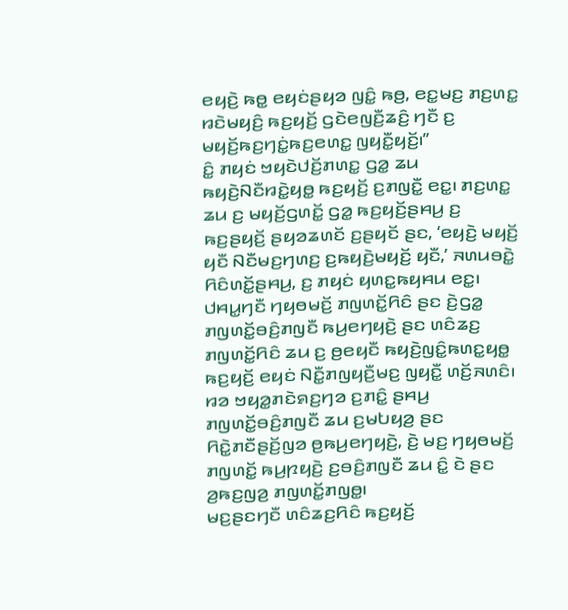ꤕꤟꤢꤧ꤬ ꤒꤥ꤭ ꤕꤟꤢꤦꤔꤟꤤ ꤜꤢꤨ꤭ ꤒꤥ꤬, ꤕꤢ꤭ꤗꤢ꤬ ꤊꤢ꤬ꤛꤢ꤭ ꤙꤢꤧꤗꤟꤢꤨ꤬ ꤒꤢ꤬ꤟꤢꤩ꤬ ꤞꤢꤧꤕꤜꤢꤪ꤬ꤘꤢꤨ꤬ ꤚꤢꤪ ꤢ꤬ ꤗꤟꤢꤩ꤬ꤒꤢ꤬ꤚꤢꤦ꤭ꤒꤢ꤬ꤕꤛꤢ꤭ ꤜꤟꤢꤪ꤭ꤟꤢꤩ꤬꤯”
ꤢꤨ꤭ ꤊꤟꤢꤦ ꤠꤟꤢꤧꤓꤢꤩ꤬ꤊꤛꤢ꤭ ꤞꤤ꤭ ꤘꤣ ꤒꤟꤢꤧ꤬ꤡꤢꤪꤙꤢꤧ꤭ꤟꤥ꤭ ꤒꤢ꤬ꤟꤢꤩ꤬ ꤢ꤬ꤊꤜꤢꤪ꤭ ꤕꤢ꤭꤯ ꤊꤢ꤬ꤛꤢ꤭ ꤘꤣ ꤢ꤬ ꤗꤟꤢꤩ꤬ꤞꤛꤢꤩ꤭ ꤞꤤ꤭ ꤒꤢ꤬ꤟꤢꤩ꤬ꤔꤌꤣ꤬ ꤢ꤬ ꤒꤢ꤬ꤔꤟꤢꤩ꤬ ꤔꤟꤤꤘꤛꤢꤩ ꤢ꤬ꤔꤟꤢꤩ ꤔꤢ, ‘ꤕꤟꤢꤧ꤬ ꤗꤟꤢꤩ꤬ ꤟꤢꤪ ꤡꤢꤪꤗꤢ꤬ꤚꤛꤢ꤬ ꤢ꤬ꤒꤟꤢꤧ꤬ꤗꤟꤢꤩ꤬ ꤟꤢꤪ,’ ꤏꤛꤣꤋꤢꤧ꤭ ꤖꤢꤨꤛꤢꤩ꤭ꤔꤌꤣ꤬, ꤢ꤬ ꤊꤟꤢꤦ ꤟꤛꤢ꤭ꤒꤟꤌꤣ ꤕꤢ꤭꤯
ꤓꤌꤣ꤭ꤚꤢꤪ ꤚꤟꤥꤗꤢꤩ꤬ ꤊꤜꤛꤢꤩ꤭ꤖꤢꤨ ꤔꤢ ꤢꤧ꤬ꤞꤤ꤭ ꤊꤜꤛꤢꤩ꤭ꤋꤢꤨ꤬ꤊꤜꤢꤪ ꤒꤣ꤬ꤕꤚꤟꤢꤧ꤬ ꤔꤢ ꤛꤢꤨꤘꤢ꤬ ꤊꤜꤛꤢꤩ꤭ꤖꤢꤨ ꤘꤣ ꤢ꤬ ꤥ꤬ꤕꤟꤢꤪ ꤒꤟꤢꤧ꤬ꤜꤢꤨ꤭ꤒꤛꤢ꤭ꤟꤥ꤭ ꤒꤢ꤬ꤟꤢꤩ꤬ ꤕꤟꤢꤦ ꤡꤢꤪ꤭ꤊꤜꤟꤢꤪ꤬ꤗꤢ꤬ ꤜꤟꤢꤪ꤭ ꤛꤢꤩ꤬ꤏꤛꤢꤨ꤯
ꤙꤤ ꤠꤟꤤ꤭ꤊꤢꤧꤎꤢ꤬ꤚꤤ ꤢ꤬ꤊꤢꤨ꤭ ꤔꤌꤣ꤬ ꤊꤜꤛꤢꤩ꤭ꤋꤢꤨ꤬ꤊꤜꤢꤪ ꤘꤣ ꤢ꤬ꤗꤝꤟꤤ꤬ ꤔꤢ ꤖꤢꤧ꤭ꤊꤢꤪꤔꤢꤩ꤬ꤜꤤ ꤥ꤬ꤒꤣ꤬ꤕꤚꤟꤢꤧ꤬, ꤢꤧ꤬ ꤗꤢ꤬ ꤚꤟꤥꤗꤢꤩ꤬ ꤊꤜꤛꤢꤩ꤭ ꤒꤣ꤬ꤐꤟꤢꤧ꤬ ꤢ꤬ꤋꤢꤨ꤬ꤊꤜꤢꤪ ꤘꤣ ꤢꤨ꤭ ꤢꤧ ꤔꤢ ꤤ꤬ꤒꤢ꤬ꤜꤤ꤬ ꤊꤜꤛꤢꤩ꤭ꤊꤜꤥ꤭꤯
ꤗꤢ꤬ꤔꤢꤚꤢꤪ ꤛꤢꤨꤘꤢ꤬ꤖꤢꤨ ꤒꤢ꤬ꤟꤢꤩ꤬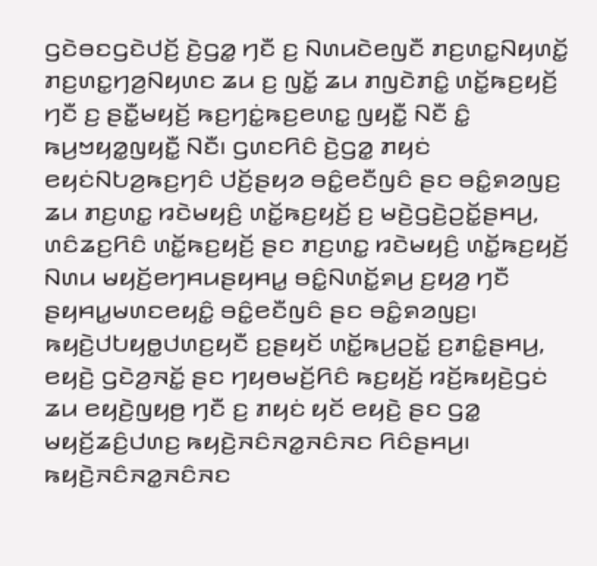ꤞꤢꤧꤋꤢꤞꤢꤧꤓꤢꤩ꤬ ꤢꤧ꤬ꤞꤤ꤭ ꤚꤢꤪ ꤢ꤬ ꤡꤛꤣꤢꤧꤕꤜꤢꤪ ꤊꤢ꤬ꤛꤢ꤭ꤡꤟꤛꤢꤩ꤭ ꤊꤢ꤬ꤛꤢ꤭ꤚꤤ꤬ꤡꤟꤛꤢ ꤘꤣ ꤢ꤬ ꤜꤢꤩ꤭ ꤘꤣ ꤊꤜꤢꤧꤊꤢꤨ꤭ ꤛꤢꤩ꤭ꤒꤢ꤬ꤟꤢꤩ꤬ ꤚꤢꤪ ꤢ꤬ ꤔꤢꤪ꤭ꤗꤟꤢꤩ꤬ ꤒꤢ꤬ꤚꤢꤦ꤭ꤒꤢ꤬ꤕꤛꤢ꤭ ꤜꤟꤢꤪ꤭ ꤡꤢꤪ ꤢꤨ꤭ ꤒꤣ꤬ꤠꤟꤤ꤭ꤜꤟꤢꤪ꤭ ꤡꤢꤪ꤯ ꤞꤛꤢꤖꤢꤨ ꤢꤧ꤬ꤞꤤ꤭ ꤊꤟꤢꤦ ꤕꤟꤢꤦꤡꤝꤤ꤬ꤒꤢ꤬ꤚꤢꤨ ꤓꤢꤩ꤬ꤔꤟꤤ ꤋꤢꤨ꤭ꤕꤢꤪꤜꤢꤨ ꤔꤢ ꤋꤢꤨ꤭ꤎꤤꤜꤢ꤬ ꤘꤣ ꤊꤢ꤬ꤛꤢ꤭ ꤙꤢꤧꤗꤟꤢꤨ꤬ ꤛꤢꤩ꤭ꤒꤢ꤬ꤟꤢꤩ꤬ ꤢ꤬ ꤗꤢꤧ꤬ꤞꤢꤧ꤬ꤑꤢꤩ꤭ꤔꤌꤣ꤬, ꤛꤢꤨꤘꤢ꤬ꤖꤢꤨ ꤛꤢꤩ꤭ꤒꤢ꤬ꤟꤢꤩ꤬ ꤔꤢ ꤊꤢ꤬ꤛꤢ꤭ ꤙꤢꤧꤗꤟꤢꤨ꤬ ꤛꤢꤩ꤭ꤒꤢ꤬ꤟꤢꤩ꤬ ꤡꤛꤣ ꤗꤟꤢꤩ꤬ꤕꤚꤌꤣꤔꤟꤌꤣ꤭ ꤋꤢꤨ꤭ꤡꤛꤢꤩ꤭ꤎꤣ꤬ ꤢ꤬ꤟꤤ꤬ ꤚꤢꤪ ꤔꤟꤌꤣ꤭ꤗꤛꤢꤕꤟꤢꤨ꤭ ꤋꤢꤨ꤭ꤕꤢꤪꤜꤢꤨ ꤔꤢ ꤋꤢꤨ꤭ꤎꤤꤜꤢ꤬꤯
ꤒꤟꤢꤧ꤬ꤓꤝꤟꤥ꤭ꤓꤛꤢ꤬ꤟꤢꤪ ꤢ꤬ꤔꤟꤢꤩ ꤛꤢꤩ꤭ꤒꤣ꤬ꤑꤢꤩ꤭ ꤢ꤬ꤊꤢꤨ꤭ꤔꤌꤣ꤬, ꤕꤟꤢꤧ꤬ ꤞꤢꤧꤤ꤬ꤏꤢꤩ꤭ ꤔꤢ ꤚꤟꤥꤗꤢꤩ꤬ꤖꤢꤨ ꤒꤢ꤬ꤟꤢꤩ꤬ ꤙꤢꤩ꤬ꤒꤟꤢꤧ꤬ꤞꤢꤦ ꤘꤣ ꤕꤟꤢꤧ꤬ꤜꤟꤥ꤬ ꤚꤢꤪ ꤢ꤬ ꤊꤟꤢꤦ ꤟꤢꤩ ꤕꤟꤢꤧ꤬ ꤔꤢ ꤞꤤ꤭ ꤗꤟꤢꤩ꤬ꤘꤢꤨ꤬ꤓꤛꤢ꤬ ꤒꤟꤢꤧ꤬ꤏꤢꤨꤏꤤ꤭ꤏꤢꤨꤏꤢ ꤖꤢꤨꤔꤌꤣ꤬꤯ ꤒꤟꤢꤧ꤬ꤏꤢꤨꤏꤤ꤭ꤏꤢꤨꤏꤢ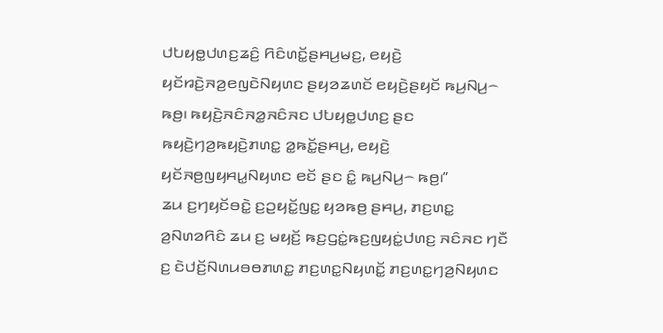ꤓꤝꤟꤥ꤭ꤓꤛꤢ꤬ꤘꤢꤨ꤬ ꤖꤢꤨꤛꤢꤩ꤭ꤔꤌꤣ꤬ꤗꤢ꤬, ꤕꤟꤢꤧ꤬ ꤟꤢꤩꤙꤢꤧ꤬ꤏꤤ꤬ꤕꤜꤢꤧꤡꤟꤛꤢ ꤔꤟꤤꤘꤛꤢꤩ ꤕꤟꤢꤧ꤬ꤔꤟꤢꤩ ꤒꤣ꤬ꤡꤣ꤬꤮ ꤒꤥ꤬꤯ ꤒꤟꤢꤧ꤬ꤏꤢꤨꤏꤤ꤭ꤏꤢꤨꤏꤢ ꤓꤝꤟꤥ꤭ꤓꤛꤢ꤬ ꤔꤢ ꤒꤟꤢꤧ꤬ꤚꤤ꤬ꤒꤟꤢꤧ꤬ꤊꤛꤢ꤭ ꤤ꤭ꤒꤢꤩ꤭ꤔꤌꤣ꤬, ꤕꤟꤢꤧ꤬ ꤟꤢꤩꤏꤥ꤬ꤜꤟꤌꤣ꤭ꤡꤟꤛꤢ ꤕꤢꤩ ꤔꤢ ꤢꤨ꤭ ꤒꤣ꤬ꤡꤣ꤬꤮ ꤒꤥ꤬꤯”
ꤘꤣ ꤢ꤬ꤚꤟꤢꤩꤋꤢꤧ꤭ ꤢ꤬ꤑꤟꤢꤩ꤭ꤜꤢ꤭ ꤟꤤꤒꤥ꤬ ꤔꤌꤣ꤬, ꤊꤢ꤬ꤛꤢ꤭ ꤤ꤬ꤡꤛꤤꤖꤢꤨ ꤘꤣ ꤢ꤬ ꤗꤟꤢꤩ꤬ ꤒꤢ꤬ꤞꤢꤦ꤭ꤒꤢ꤬ꤜꤟꤢꤦ꤭ꤓꤛꤢ꤬ ꤏꤢꤨꤏꤢ ꤚꤢꤪ ꤢ꤬ ꤢꤧꤓꤢꤩ꤬ꤡꤛꤣꤋꤥꤊꤛꤢ꤭ ꤊꤢ꤬ꤛꤢ꤭ꤡꤟꤛꤢꤩ꤭ ꤊꤢ꤬ꤛꤢ꤭ꤚꤤ꤬ꤡꤟꤛꤢ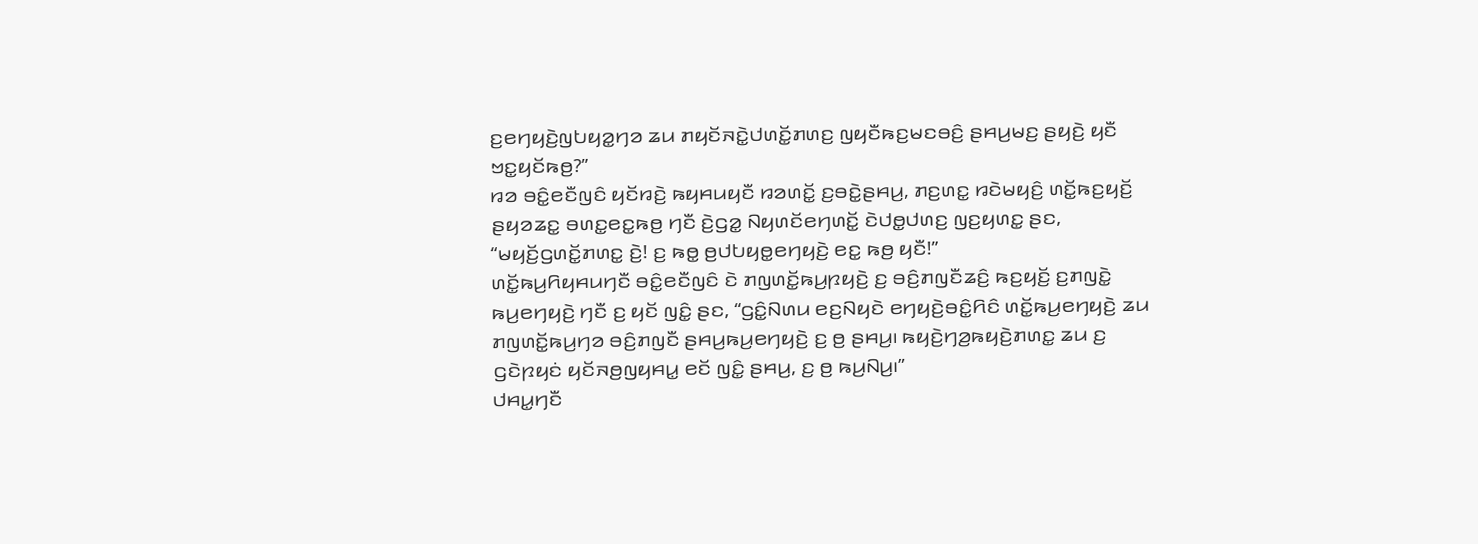ꤢ꤬ꤕꤚꤟꤢꤧ꤬ꤜꤝꤟꤤ꤭ꤚꤤ ꤘꤣ ꤊꤟꤢꤩꤏꤢꤧ꤭ꤓꤛꤢꤩ꤭ꤊꤛꤢ꤬ ꤜꤟꤢꤪꤒꤢ꤬ꤗꤢꤋꤢꤨ꤬ ꤔꤌꤣ꤬ꤗꤢ꤬ ꤔꤟꤢꤧ꤬ ꤟꤢꤪ ꤠꤢ꤭ꤟꤢꤩꤒꤥ꤬?”
ꤙꤤ ꤋꤢꤨ꤭ꤕꤢꤪꤜꤢꤨ ꤟꤢꤩꤙꤢꤧ꤬ ꤒꤟꤌꤣꤟꤢꤪ ꤙꤤꤛꤢꤩ꤭ ꤢ꤬ꤋꤢꤧ꤭ꤔꤌꤣ꤬, ꤊꤢ꤬ꤛꤢ꤭ ꤙꤢꤧꤗꤟꤢꤨ꤬ ꤛꤢꤩ꤭ꤒꤢ꤬ꤟꤢꤩ꤬ ꤔꤟꤤꤘꤢ꤭ ꤋꤛꤢ꤭ꤕꤢ꤭ꤒꤥ꤬ ꤚꤢꤪ ꤢꤧ꤬ꤞꤤ꤭ ꤡꤟꤛꤢꤩꤕꤚꤛꤢꤩ꤭ ꤢꤧꤓꤥ꤭ꤓꤛꤢ꤬ ꤜꤢ꤬ꤟꤛꤢ꤭ ꤔꤢ, “ꤗꤟꤢꤩ꤬ꤞꤛꤢꤩ꤭ꤊꤛꤢ꤭ ꤢꤧ꤬! ꤢ꤬ ꤒꤥ꤭ ꤥ꤬ꤓꤝꤟꤥ꤭ꤕꤚꤟꤢꤧ꤬ ꤕꤢ꤭ ꤒꤥ꤬ ꤟꤢꤪ!”
ꤛꤢꤩ꤭ꤒꤣ꤬ꤖꤟꤌꤣꤚꤢꤪ ꤋꤢꤨ꤭ꤕꤢꤪꤜꤢꤨ ꤢꤧ ꤊꤜꤛꤢꤩ꤭ꤒꤣ꤬ꤐꤟꤢꤧ꤬ ꤢ꤬ ꤋꤢꤨ꤬ꤊꤜꤢꤪꤘꤢꤨ꤬ ꤒꤢ꤬ꤟꤢꤩ꤬ ꤢ꤬ꤊꤜꤢꤧ꤭ ꤒꤣ꤬ꤕꤚꤟꤢꤧ꤬ ꤚꤢꤪ ꤢ꤬ ꤟꤢꤩ ꤜꤢꤨ꤭ ꤔꤢ, “ꤞꤢꤨ꤭ꤡꤛꤣ ꤕꤢ꤬ꤡꤟꤢꤧ ꤕꤚꤟꤢꤧ꤬ꤋꤢꤨ꤭ꤖꤢꤨ ꤛꤢꤩ꤭ꤒꤣ꤬ꤕꤚꤟꤢꤧ꤬ ꤘꤣ ꤊꤜꤛꤢꤩ꤭ꤒꤣ꤬ꤚꤤ ꤋꤢꤨ꤬ꤊꤜꤢꤪ ꤔꤌꤣ꤬ꤒꤣ꤬ꤕꤚꤟꤢꤧ꤬ ꤢ꤬ ꤥ꤬ ꤔꤌꤣ꤬꤯ ꤒꤟꤢꤧ꤬ꤚꤤ꤬ꤒꤟꤢꤧ꤬ꤊꤛꤢ꤭ ꤘꤣ ꤢ꤬ ꤞꤢꤧꤐꤟꤢꤦ ꤟꤢꤩꤏꤥ꤬ꤜꤟꤌꤣ꤭ ꤕꤢꤩ ꤜꤢꤨ꤭ ꤔꤌꤣ꤬, ꤢ꤬ ꤥ꤬ ꤒꤣ꤬ꤡꤣ꤬꤯”
ꤓꤌꤣ꤭ꤚꤢꤪ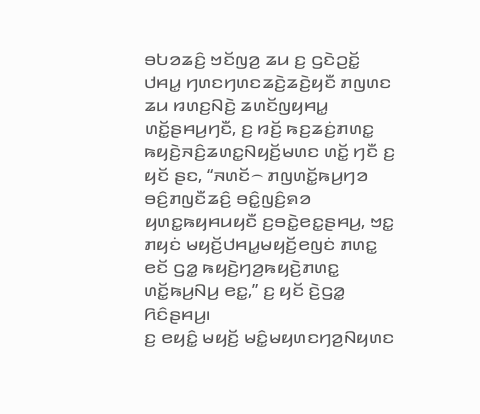ꤋꤝꤤꤘꤢꤨ꤬ ꤠꤢꤩꤜꤤ꤬ ꤘꤣ ꤢ꤬ ꤞꤢꤧꤑꤢꤩ꤭ ꤓꤌꤣ꤭ ꤚꤛꤢꤚꤛꤢꤘꤢꤧ꤬ꤘꤢꤧ꤬ꤟꤢꤪ ꤊꤜꤛꤢ ꤘꤣ ꤙꤛꤢ꤬ꤡꤢꤧ꤬ ꤘꤛꤢꤩꤜꤟꤌꤣ꤭ ꤛꤢꤩ꤭ꤔꤌꤣ꤬ꤚꤢꤪ, ꤢ꤬ ꤙꤢꤩ꤬ ꤒꤢ꤬ꤘꤢꤦ꤬ꤊꤛꤢ꤭ ꤒꤟꤢꤧ꤬ꤏꤢꤨ꤬ꤘꤛꤢ꤭ꤡꤟꤢꤩ꤬ꤗꤛꤢ ꤛꤢꤩ꤭ ꤚꤢꤪ ꤢ꤬ ꤟꤢꤩ ꤔꤢ, “ꤏꤛꤢꤩ꤮ ꤊꤜꤛꤢꤩ꤭ꤒꤣ꤬ꤚꤤ ꤋꤢꤨ꤬ꤊꤜꤢꤪꤘꤢꤨ꤬ ꤋꤢꤨ꤭ꤜꤢꤨ꤬ꤎꤤ ꤟꤛꤢ꤭ꤒꤟꤌꤣꤟꤢꤪ ꤢ꤬ꤋꤢꤧ꤭ꤕꤢ꤭ꤔꤌꤣ꤬, ꤠꤢ꤭ ꤊꤟꤢꤦ ꤗꤟꤢꤩ꤬ꤓꤌꤣ꤭ꤗꤟꤢꤩ꤬ꤕꤜꤢꤦ ꤊꤛꤢ꤭ ꤕꤢꤩ ꤞꤤ꤭ ꤒꤟꤢꤧ꤬ꤚꤤ꤬ꤒꤟꤢꤧ꤬ꤊꤛꤢ꤭ ꤛꤢꤩ꤭ꤒꤣ꤬ꤡꤣ꤬ ꤕꤢ꤭,” ꤢ꤬ ꤟꤢꤩ ꤢꤧ꤬ꤞꤤ꤭ ꤖꤢꤨꤔꤌꤣ꤬꤯
ꤢ꤬ ꤕꤟꤢꤨ꤭ ꤗꤟꤢꤩ꤬ ꤗꤢꤨ꤭ꤗꤟꤛꤢꤚꤤ꤬ꤡꤟꤛꤢ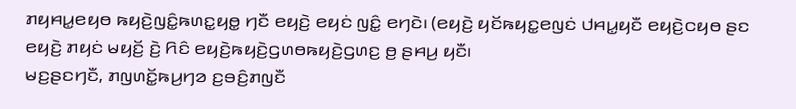ꤊꤟꤌꤣ꤭ꤕꤟꤥ ꤒꤟꤢꤧ꤬ꤜꤢꤨ꤭ꤒꤛꤢ꤭ꤟꤥ꤭ ꤚꤢꤪ ꤕꤟꤢꤧ꤬ ꤕꤟꤢꤦ ꤜꤢꤨ꤭ ꤕꤚꤢꤧ꤯ (ꤕꤟꤢꤧ꤬ ꤟꤢꤩꤒꤟꤢ꤭ꤕꤜꤢꤦ ꤓꤌꤣ꤭ꤟꤢꤪ ꤕꤟꤢꤧ꤬ꤍꤟꤥ ꤔꤢ ꤕꤟꤢꤧ꤬ ꤊꤟꤢꤦ ꤗꤟꤢꤩ꤬ ꤢꤧ꤬ ꤖꤢꤨ ꤕꤟꤢꤧ꤬ꤒꤟꤢꤧ꤬ꤞꤛꤥꤒꤟꤢꤧ꤬ꤞꤛꤢ꤬ ꤥ꤬ ꤔꤌꤣ꤬ ꤟꤢꤪ꤯
ꤗꤢ꤬ꤔꤢꤚꤢꤪ, ꤊꤜꤛꤢꤩ꤭ꤒꤣ꤬ꤚꤤ ꤢ꤬ꤋꤢꤨ꤬ꤊꤜꤢꤪ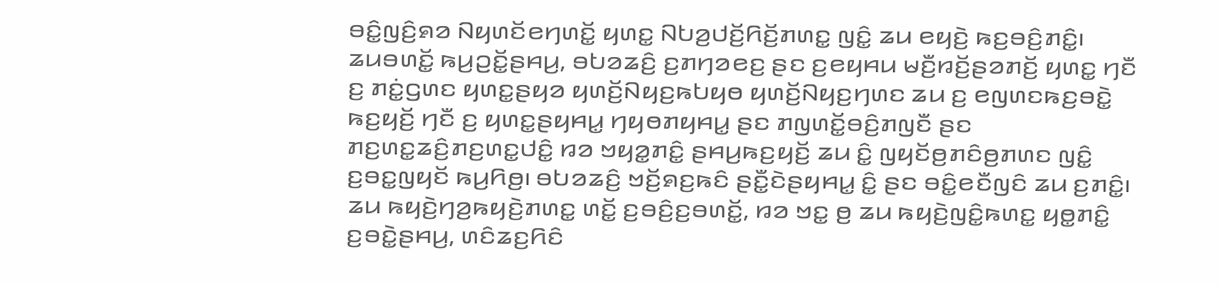ꤋꤢꤨ꤭ꤜꤢꤨ꤬ꤎꤤ ꤡꤟꤛꤢꤩꤕꤚꤛꤢꤩ꤭ ꤟꤛꤢ꤭ ꤡꤝꤤ꤬ꤓꤢꤩ꤬ꤖꤢꤩ꤬ꤊꤛꤢ꤭ ꤜꤢꤨ꤭ ꤘꤣ ꤕꤟꤢꤧ꤬ ꤒꤢ꤬ꤋꤢꤨ꤬ꤊꤢꤨ꤭꤯
ꤘꤣꤋꤛꤢꤩ꤭ ꤒꤣ꤬ꤑꤢꤩ꤭ꤔꤌꤣ꤬, ꤋꤝꤤꤘꤢꤨ꤬ ꤢ꤬ꤊꤚꤤꤕꤢ꤬ ꤔꤢ ꤢ꤬ꤕꤟꤌꤣ ꤗꤢꤪ꤬ꤙꤢꤩ꤬ꤔꤤꤊꤢꤩ꤬ ꤟꤛꤢ꤭ ꤚꤢꤪ ꤢ꤬ ꤊꤢꤦ꤭ꤞꤛꤢ ꤟꤛꤢ꤭ꤔꤟꤤ ꤟꤛꤢꤩ꤬ꤡꤟꤢ꤬ꤒꤝꤟꤥ ꤟꤛꤢꤩ꤬ꤡꤟꤢ꤬ꤚꤛꤢ ꤘꤣ ꤢ꤬ ꤕꤜꤛꤢꤒꤢ꤬ꤋꤢꤧ꤭ ꤒꤢ꤬ꤟꤢꤩ꤬ ꤚꤢꤪ ꤢ꤬ ꤟꤛꤢ꤭ꤔꤟꤌꤣ꤭ ꤚꤟꤥꤊꤟꤌꤣ꤭ ꤔꤢ ꤊꤜꤛꤢꤩ꤭ꤋꤢꤨ꤬ꤊꤜꤢꤪ ꤔꤢ ꤊꤢ꤬ꤛꤢ꤭ꤘꤢꤨ꤬ꤊꤢ꤬ꤛꤢ꤭ꤓꤢꤨ꤭ ꤙꤤ ꤠꤟꤤ꤭ꤊꤢꤨ꤭ ꤔꤌꤣ꤬ꤒꤢ꤬ꤟꤢꤩ꤬ ꤘꤣ ꤢꤨ꤭ ꤜꤟꤢꤩꤥ꤬ꤊꤢꤨꤥ꤬ꤊꤛꤢ ꤜꤢꤨ꤭ ꤢ꤬ꤋꤢ꤭ꤜꤟꤢꤩ ꤒꤣ꤬ꤖꤥ꤬꤯ ꤋꤝꤤꤘꤢꤨ꤬ ꤠꤢꤩ꤬ꤎꤢ꤬ꤒꤢꤨ ꤔꤢꤪ꤭ꤢꤧꤔꤟꤌꤣ꤭ ꤢꤨ꤭ ꤔꤢ ꤋꤢꤨ꤭ꤕꤢꤪꤜꤢꤨ ꤘꤣ ꤢ꤬ꤊꤢꤨ꤭꤯
ꤘꤣ ꤒꤟꤢꤧ꤬ꤚꤤ꤬ꤒꤟꤢꤧ꤬ꤊꤛꤢ꤭ ꤛꤢꤩ꤭ ꤢ꤬ꤋꤢꤨ꤬ꤢ꤬ꤋꤛꤢꤩ꤭, ꤙꤤ ꤠꤢ꤭ ꤥ꤬ ꤘꤣ ꤒꤟꤢꤧ꤬ꤜꤢꤨ꤭ꤒꤛꤢ꤭ ꤟꤥ꤭ꤊꤢꤨ꤭ ꤢ꤬ꤋꤢꤧ꤭ꤔꤌꤣ꤬, ꤛꤢꤨꤘꤢ꤬ꤖꤢꤨ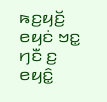ꤒꤢ꤬ꤟꤢꤩ꤬ ꤕꤟꤢꤦ ꤠꤢ꤭ ꤚꤢꤪ ꤢ꤬ ꤕꤟꤢꤨ꤭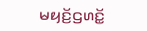ꤗꤟꤢꤩ꤬ꤞꤛꤢꤩ꤭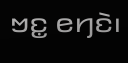ꤠꤢ꤭ ꤕꤚꤢꤧ꤯